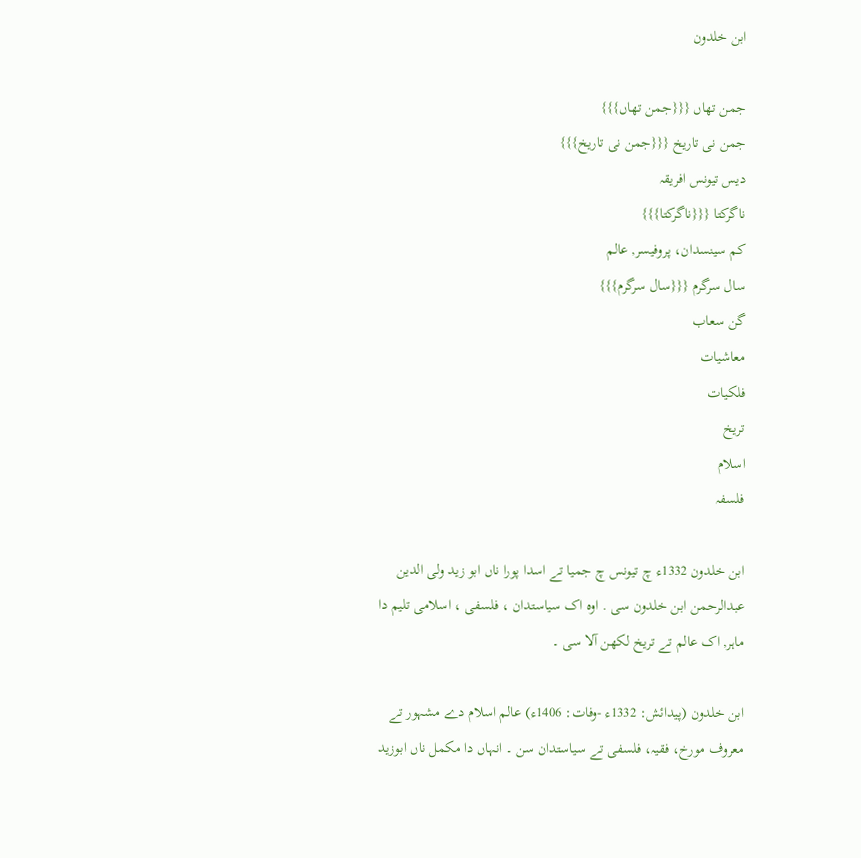ابن خلدون

جمن تھاں {{{جمن تھاں}}}
جمن نی تاریخ {{{جمن نی تاریخ}}}
دیس تیونس افریقہ
ناگرکتا {{{ناگرکتا}}}
کم سینسدان، پروفیسر, عالم
سال سرگرم {{{سال سرگرم}}}
گن سعاب
معاشیات
فلکیات
تریخ
اسلام
فلسفہ

ابن خلدون 1332ء چ تیونس چ جمیا تے اسدا پورا ناں ابو زید ولی الدین عبدالرحمن ابن خلدون سی . اوہ اک سیاستدان ، فلسفی ، اسلامی تلیم دا ماہر, اک عالم تے تریخ لکھن آلا سی ۔

ابن خلدون (پیدائش: 1332ء -وفات: 1406ء) عالم اسلام دے مشہور تے معروف مورخ، فقیہ، فلسفی تے سیاستدان سن ۔ انہاں دا مکمل ناں ابوزید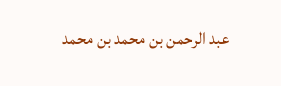عبد الرحمن بن محمد بن محمد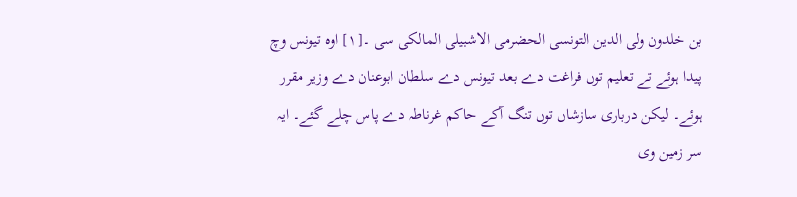بن خلدون ولی الدین التونسی الحضرمی الاشبیلی المالکی سی ۔[۱] اوہ تیونس وچ پیدا ہوئے تے تعلیم توں فراغت دے بعد تیونس دے سلطان ابوعنان دے وزیر مقرر ہوئے۔ لیکن درباری سازشاں توں تنگ آکے حاکم غرناطہ دے پاس چلے گئے۔ ایہ سر زمین وی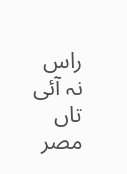راس نہ آئی تاں مصر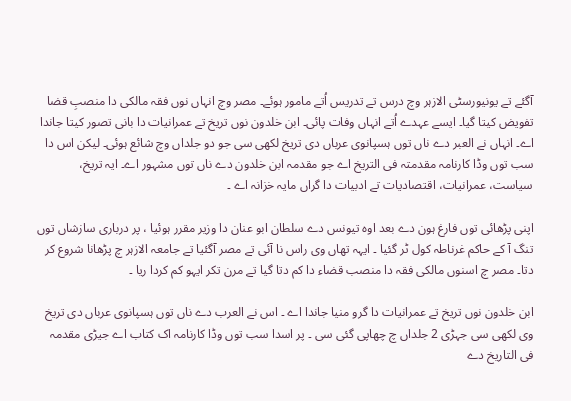آگئے تے یونیورسٹی الازہر وچ درس تے تدریس اُتے مامور ہوئے۔ مصر وچ انہاں نوں فقہ مالکی دا منصبِ قضا تفویض کيتا گیا۔ ايسے عہدے اُتے انہاں وفات پائی۔ ابن خلدون نوں تریخ تے عمرانیات دا بانی تصور کيتا جاندا اے۔ انہاں نے العبر دے ناں توں ہسپانوی عرباں دی تریخ لکھی سی جو دو جلداں وچ شائع ہوئی۔ لیکن اس دا سب توں وڈا کارنامہ مقدمتہ فی التریخ اے جو مقدمہ ابن خلدون دے ناں توں مشہور اے۔ ایہ تریخ، سیاست، عمرانیات، اقتصادیات تے ادبیات دا گراں مایہ خزانہ اے ۔

اپنی پڑھائی توں فارغ ہون دے بعد اوہ تیونس دے سلطان ابو عنان دا وزیر مقرر ہوئیا ، پر درباری سازشاں توں تنگ آ کے حاکم غرناطہ کول ٹر گئیا ۔ ایہہ تھاں وی راس نا آئی تے مصر آگئیا تے جامعہ الازہر چ پڑھانا شروع کر دتا۔ مصر چ اسنوں مالکی فقہ دا منصب قضاء دا کم دتا گیا تے مرن تکر ایہو کم کردا ریا ۔

ابن خلدون نوں تریخ تے عمرانیات دا گرو منیا جاندا اے ۔ اس نے العرب دے ناں توں ہسپانوی عرباں دی تریخ وی لکھی سی جہڑی 2 جلداں چ چھاپی گئی سی ۔ پر اسدا سب توں وڈا کارنامہ اک کتاب اے جیڑی مقدمہ فی التاریخ دے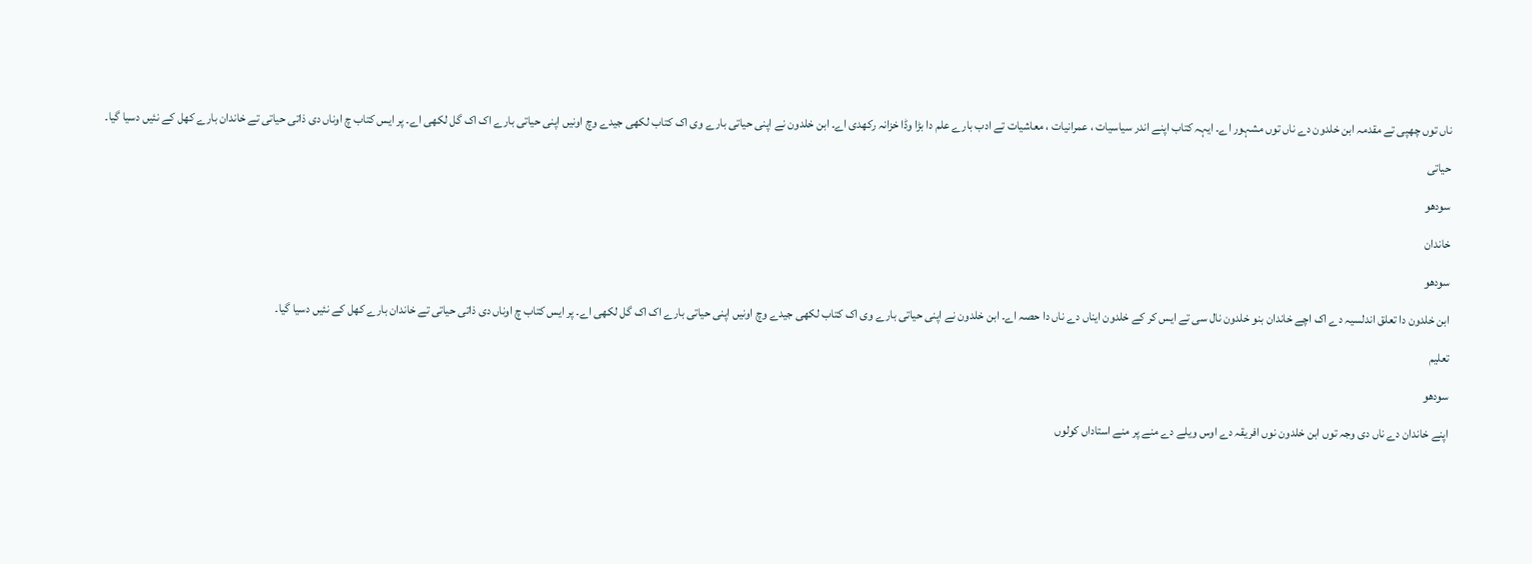ناں توں چھپی تے مقدمہ ابن خلدون دے ناں توں مشہور اے۔ ایہہ کتاب اپنے اندر سیاسیات ، عمرانیات ، معاشیات تے ادب بارے علم دا بڑا وڈا خزانہ رکھدی اے۔ ابن خلدون نے اپنی حیاتی بارے وی اک کتاب لکھی جیدے وچ اونیں اپنی حیاتی بارے اک اک گل لکھی اے۔ پر ایس کتاب چ اوناں دی ذاتی حیاتی تے خاندان بارے کھل کے نئیں دسیا گیا۔

حیاتی

سودھو

خاندان

سودھو

ابن خلدون دا تعلق اندلسیہ دے اک اچے خاندان بنو خلدون نال سی تے ایس کر کے خلدون ایناں دے ناں دا حصہ اے۔ ابن خلدون نے اپنی حیاتی بارے وی اک کتاب لکھی جیدے وچ اونیں اپنی حیاتی بارے اک اک گل لکھی اے۔ پر ایس کتاب چ اوناں دی ذاتی حیاتی تے خاندان بارے کھل کے نئیں دسیا گیا۔

تعلیم

سودھو

اپنے خاندان دے ناں دی وجہ توں ابن خلدون نوں افریقہ دے اوس ویلے دے منے پر منے استاداں کولوں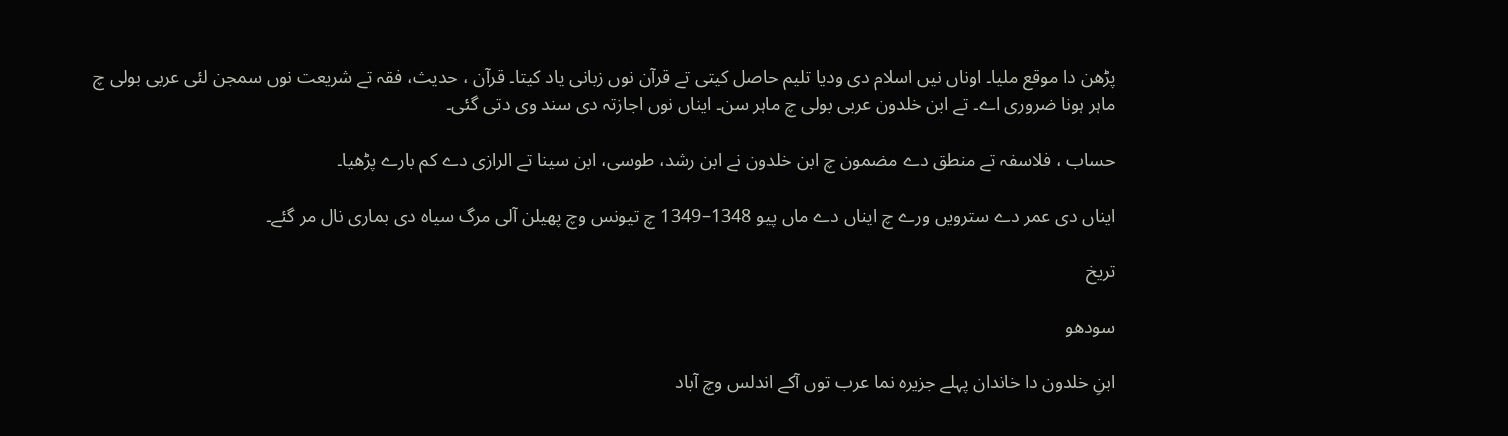پڑھن دا موقع ملیا۔ اوناں نیں اسلام دی ودیا تلیم حاصل کیتی تے قرآن نوں زبانی یاد کیتا۔ قرآن ، حدیث، فقہ تے شریعت نوں سمجن لئی عربی بولی چ ماہر ہونا ضروری اے۔ تے ابن خلدون عربی بولی چ ماہر سن۔ ایناں نوں اجازتہ دی سند وی دتی گئی۔

حساب ، فلاسفہ تے منطق دے مضمون چ ابن خلدون نے ابن رشد، طوسی، ابن سینا تے الرازی دے کم بارے پڑھیا۔

ایناں دی عمر دے سترویں ورے چ ایناں دے ماں پیو 1348–1349 چ تیونس وچ پھیلن آلی مرگ سیاہ دی بماری نال مر گئے۔

تریخ

سودھو

ابنِ خلدون دا خاندان پہلے جزیرہ نما عرب توں آکے اندلس وچ آباد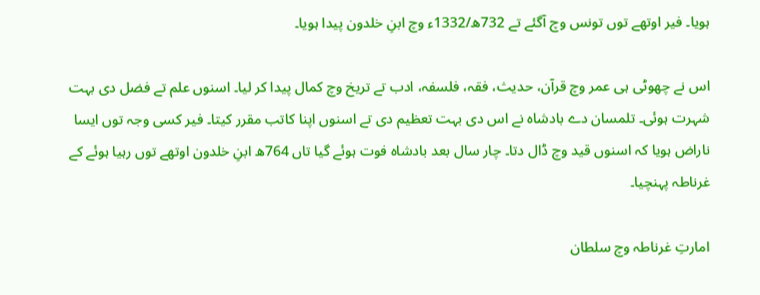ہويا۔ فیر اوتھے توں تونس وچ آگئے تے 732ھ/1332ء وچ ابنِ خلدون پیدا ہويا۔

اس نے چھوٹی ہی عمر وچ قرآن، حدیث، فقہ، فلسفہ، ادب تے تریخ وچ کمال پیدا کر ليا۔ اسنوں علم تے فضل دی بہت شہرت ہوئی۔ تلمسان دے بادشاہ نے اس دی بہت تعظیم دی تے اسنوں اپنا کاتب مقرر کيتا۔ فیر کسی وجہ توں ایسا ناراض ہويا کہ اسنوں قید وچ ڈال دتا۔ چار سال بعد بادشاہ فوت ہوئے گیا تاں 764ھ ابنِ خلدون اوتھے توں رہیا ہوئے کے غرناطہ پہنچیا۔

امارتِ غرناطہ وچ سلطان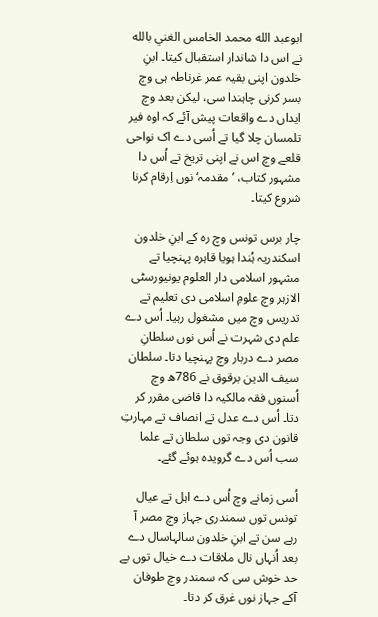ابوعبد الله محمد الخامس الغني بالله نے اس دا شاندار استقبال کيتا۔ ابنِ خلدون اپنی بقیہ عمر غرناطہ ہی وچ بسر کرنی چاہندا سی، لیکن بعد وچ ایداں دے واقعات پیش آئے کہ اوہ فیر تلمسان چلا گیا تے اُسی دے اک نواحی قلعے وچ اس نے اپنی تریخ تے اُس دا مشہور کتاب، ’مقدمہ‘ نوں اِرقام کرنا شروع کيتا۔

چار برس تونس وچ رہ کے ابنِ خلدون اسکندریہ ہُندا ہويا قاہرہ پہنچیا تے مشہور اسلامی دار العلوم یونیورسٹی الازہر وچ علومِ اسلامی دی تعلیم تے تدریس وچ ميں مشغول رہیا۔ اُس دے علم دی شہرت نے اُس نوں سلطانِ مصر دے دربار وچ پہنچیا دتا۔ سلطان سیف الدین برقوق نے 786ھ وچ اُسنوں فقہ مالکیہ دا قاضی مقرر کر دتا۔ اُس دے عدل تے انصاف تے مہارتِ قانون دی وجہ توں سلطان تے علما سب اُس دے گرویدہ ہوئے گئے۔

اُسی زمانے وچ اُس دے اہل تے عیال تونس توں سمندری جہاز وچ مصر آ رہے سن تے ابنِ خلدون سالہاسال دے بعد اُنہاں نال ملاقات دے خیال توں بے حد خوش سی کہ سمندر وچ طوفان آکے جہاز نوں غرق کر دتا۔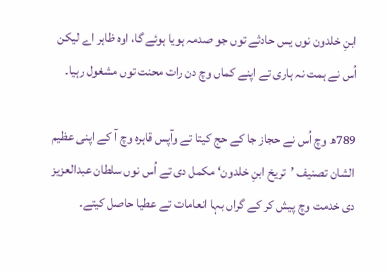ابنِ خلدون نوں یس حادثے توں جو صدمہ ہويا ہوئے گا، اوہ ظاہر اے لیکن اُس نے ہمت نہ ہاری تے اپنے کماں وچ دن رات محنت توں مشغول رہیا۔

789ھ وچ اُس نے حجاز جا کے حج کيتا تے وآپس قاہرہ وچ آ کے اپنی عظیم الشان تصنیف ’تریخ ابنِ خلدون‘ مکمل دی تے اُس نوں سلطان عبدالعزیز دی خدمت وچ پیش کر کے گراں بہا انعامات تے عطیا حاصل کیتے۔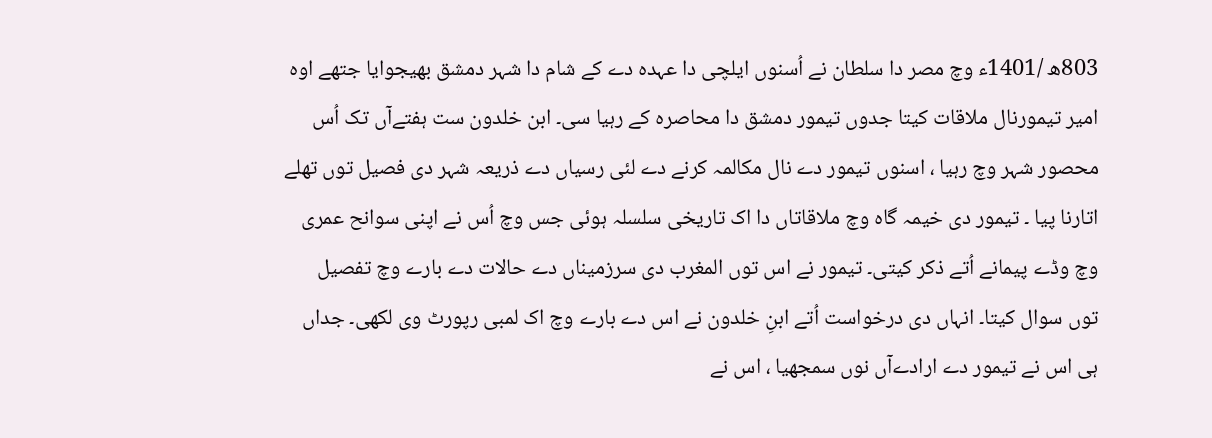803ھ /1401ء وچ مصر دا سلطان نے اُسنوں ایلچی دا عہدہ دے کے شام دا شہر دمشق بھیجوایا جتھے اوہ امیر تیمورنال ملاقات کيتا جدوں تیمور دمشق دا محاصرہ کے رہیا سی۔ ابن خلدون ست ہفتےآں تک اُس محصور شہر وچ رہیا ، اسنوں تیمور دے نال مکالمہ کرنے دے لئی رسیاں دے ذریعہ شہر دی فصیل توں تھلے اتارنا پيا ۔ تیمور دی خیمہ گاہ وچ ملاقاتاں دا اک تاریخی سلسلہ ہوئی جس وچ اُس نے اپنی سوانح عمری وچ وڈے پیمانے اُتے ذکر کيتی۔ تیمور نے اس توں المغرب دی سرزمیناں دے حالات دے بارے وچ تفصیل توں سوال کيتا۔ انہاں دی درخواست اُتے ابنِ خلدون نے اس دے بارے وچ اک لمبی رپورٹ وی لکھی۔ جداں ہی اس نے تیمور دے ارادےآں نوں سمجھیا ، اس نے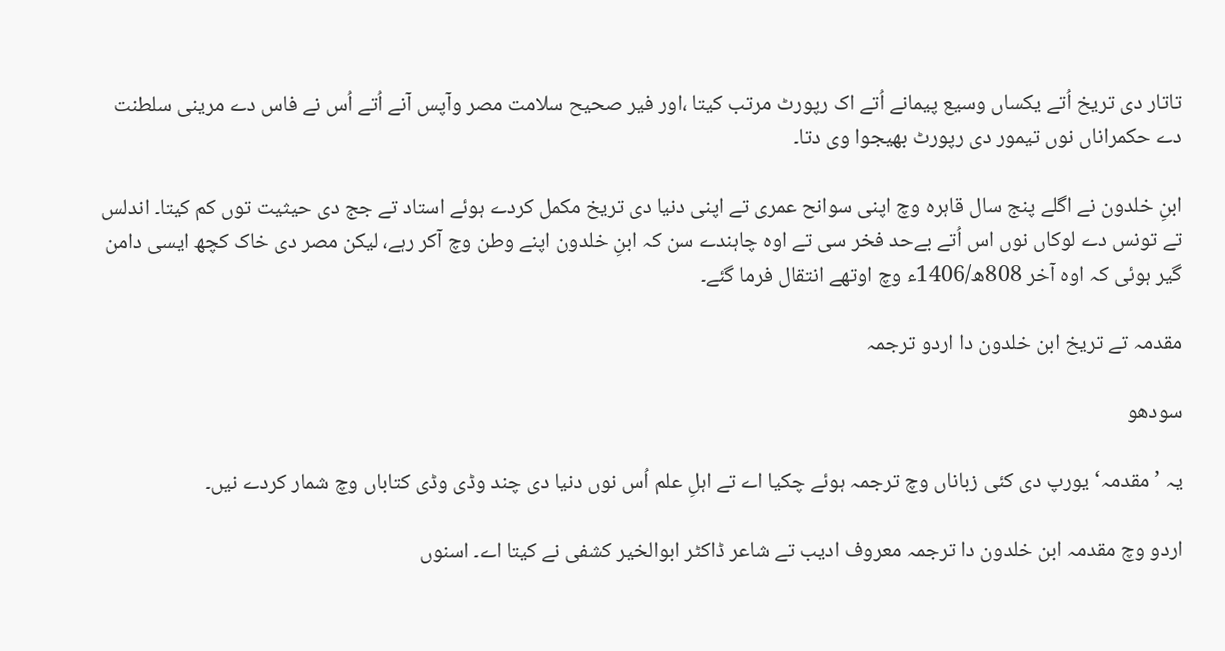تاتار دی تریخ اُتے یکساں وسیع پیمانے اُتے اک رپورٹ مرتب کيتا ،اور فیر صحیح سلامت مصر وآپس آنے اُتے اُس نے فاس دے مرینی سلطنت دے حکمراناں نوں تیمور دی رپورٹ بھیجوا وی دتا۔

ابنِ خلدون نے اگلے پنج سال قاہرہ وچ اپنی سوانح عمری تے اپنی دنیا دی تریخ مکمل کردے ہوئے استاد تے جج دی حیثیت توں کم کيتا۔ اندلس تے تونس دے لوکاں نوں اس اُتے بےحد فخر سی تے اوہ چاہندے سن کہ ابنِ خلدون اپنے وطن وچ آکر رہے، لیکن مصر دی خاک کچھ ایسی دامن گیر ہوئی کہ اوہ آخر 808ھ/1406ء وچ اوتھے انتقال فرما گئے۔

مقدمہ تے تریخ ابن خلدون دا اردو ترجمہ

سودھو

یہ ’مقدمہ‘ یورپ دی کئی زباناں وچ ترجمہ ہوئے چکيا اے تے اہلِ علم اُس نوں دنیا دی چند وڈی وڈی کتاباں وچ شمار کردے نيں۔

اردو وچ مقدمہ ابن خلدون دا ترجمہ معروف ادیب تے شاعر ڈاکٹر ابوالخیر کشفی نے کيتا اے۔ اسنوں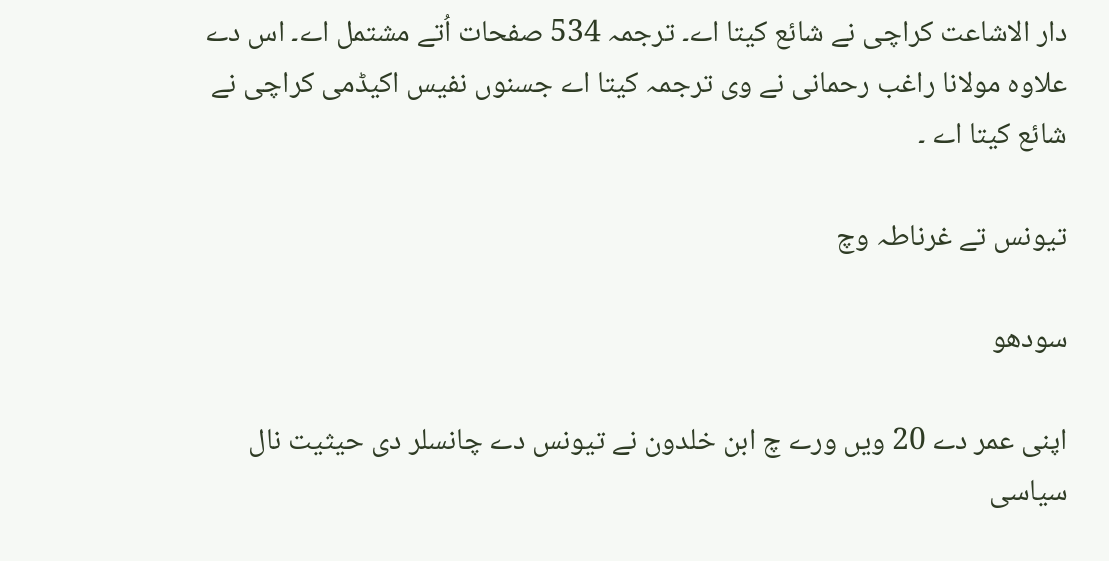دار الاشاعت کراچی نے شائع کيتا اے۔ ترجمہ 534 صفحات اُتے مشتمل اے۔ اس دے علاوہ مولانا راغب رحمانی نے وی ترجمہ کيتا اے جسنوں نفیس اکیڈمی کراچی نے شائع کيتا اے ۔

تیونس تے غرناطہ وچ

سودھو

اپنی عمر دے 20 ویں ورے چ ابن خلدون نے تیونس دے چانسلر دی حیثیت نال سیاسی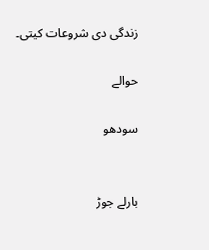زندگی دی شروعات کیتی۔

حوالے

سودھو


بارلے جوڑ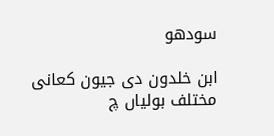سودھو

ابن خلدون دی جیون کعانی مختلف بولیاں چ